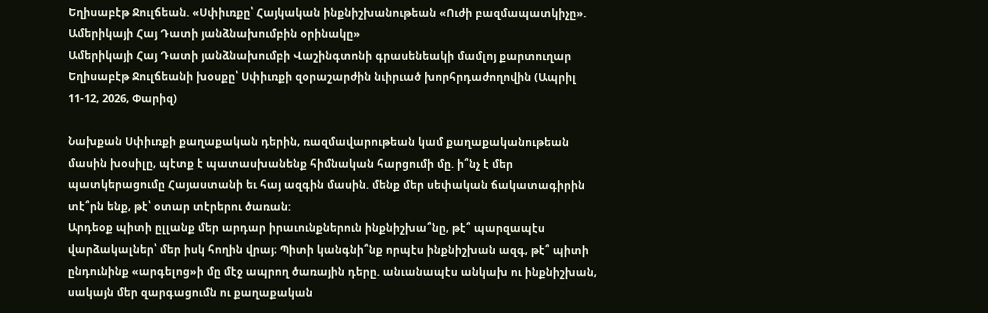Եղիսաբէթ Ջուլճեան. «Սփիւռքը՝ Հայկական ինքնիշխանութեան «Ուժի բազմապատկիչը». Ամերիկայի Հայ Դատի յանձնախումբին օրինակը»
Ամերիկայի Հայ Դատի յանձնախումբի Վաշինգտոնի գրասենեակի մամլոյ քարտուղար Եղիսաբէթ Ջուլճեանի խօսքը՝ Սփիւռքի զօրաշարժին նւիրւած խորհրդաժողովին (Ապրիլ 11-12, 2026, Փարիզ)

Նախքան Սփիւռքի քաղաքական դերին, ռազմավարութեան կամ քաղաքականութեան մասին խօսիլը, պէտք է պատասխանենք հիմնական հարցումի մը. ի՞նչ է մեր պատկերացումը Հայաստանի եւ հայ ազգին մասին. մենք մեր սեփական ճակատագիրին տէ՞րն ենք, թէ՝ օտար տէրերու ծառան:
Արդեօք պիտի ըլլանք մեր արդար իրաւունքներուն ինքնիշխա՞նը, թէ՞ պարզապէս վարձակալներ՝ մեր իսկ հողին վրայ։ Պիտի կանգնի՞նք որպէս ինքնիշխան ազգ, թէ՞ պիտի ընդունինք «արգելոց»ի մը մէջ ապրող ծառային դերը. անւանապէս անկախ ու ինքնիշխան, սակայն մեր զարգացումն ու քաղաքական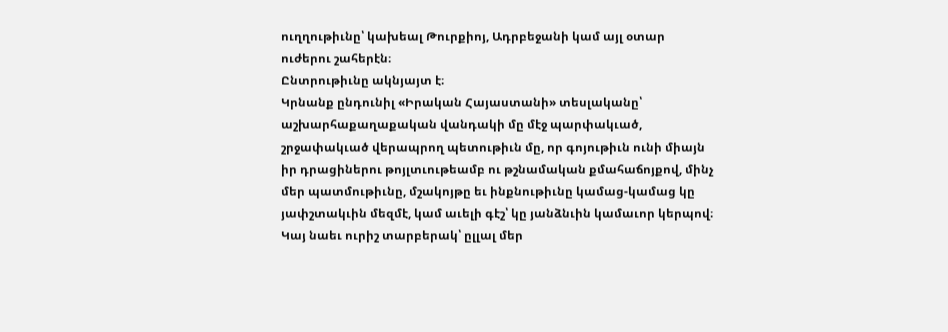ուղղութիւնը՝ կախեալ Թուրքիոյ, Ադրբեջանի կամ այլ օտար ուժերու շահերէն։
Ընտրութիւնը ակնյայտ է։
Կրնանք ընդունիլ «Իրական Հայաստանի» տեսլականը՝ աշխարհաքաղաքական վանդակի մը մէջ պարփակւած, շրջափակւած վերապրող պետութիւն մը, որ գոյութիւն ունի միայն իր դրացիներու թոյլտւութեամբ ու թշնամական քմահաճոյքով, մինչ մեր պատմութիւնը, մշակոյթը եւ ինքնութիւնը կամաց-կամաց կը յափշտակւին մեզմէ, կամ աւելի գէշ՝ կը յանձնւին կամաւոր կերպով։ Կայ նաեւ ուրիշ տարբերակ՝ ըլլալ մեր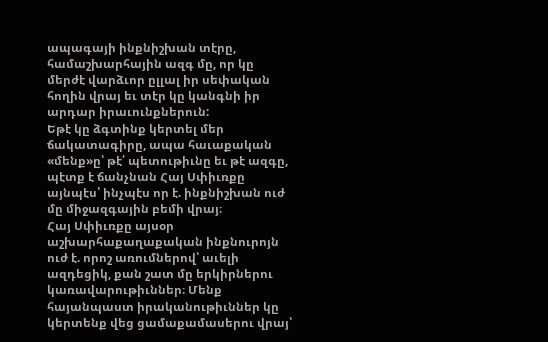ապագայի ինքնիշխան տէրը, համաշխարհային ազգ մը, որ կը մերժէ վարձւոր ըլլալ իր սեփական հողին վրայ եւ տէր կը կանգնի իր արդար իրաւունքներուն:
Եթէ կը ձգտինք կերտել մեր ճակատագիրը, ապա հաւաքական «մենք»ը՝ թէ՛ պետութիւնը եւ թէ ազգը, պէտք է ճանչնան Հայ Սփիւռքը այնպէս՝ ինչպէս որ է. ինքնիշխան ուժ մը միջազգային բեմի վրայ։
Հայ Սփիւռքը այսօր աշխարհաքաղաքական ինքնուրոյն ուժ է. որոշ առումներով՝ աւելի ազդեցիկ, քան շատ մը երկիրներու կառավարութիւններ։ Մենք հայանպաստ իրականութիւններ կը կերտենք վեց ցամաքամասերու վրայ՝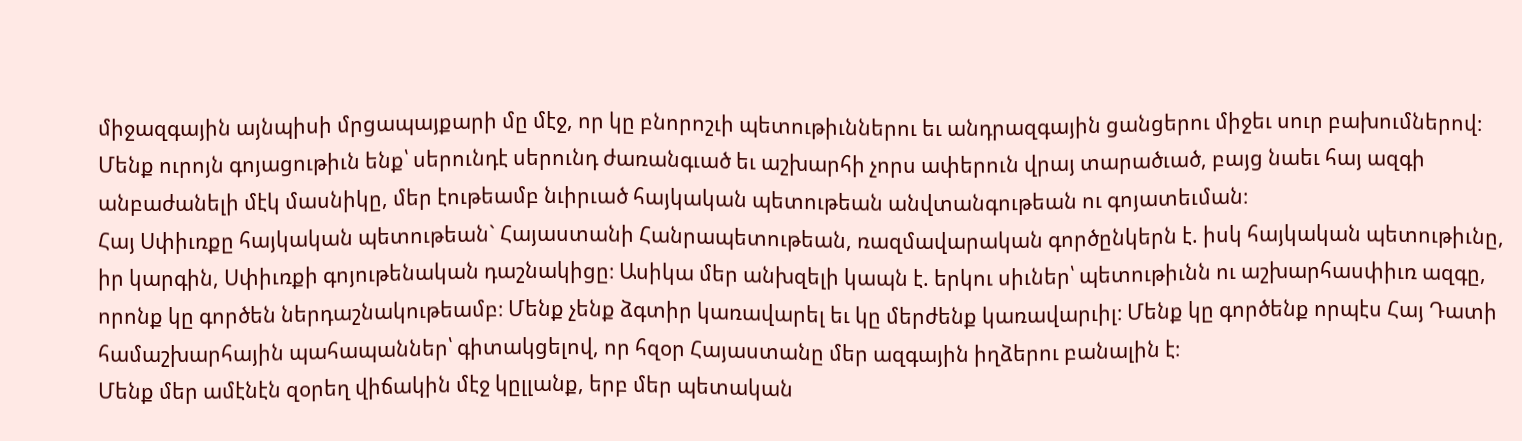միջազգային այնպիսի մրցապայքարի մը մէջ, որ կը բնորոշւի պետութիւններու եւ անդրազգային ցանցերու միջեւ սուր բախումներով։ Մենք ուրոյն գոյացութիւն ենք՝ սերունդէ սերունդ ժառանգւած եւ աշխարհի չորս ափերուն վրայ տարածւած, բայց նաեւ հայ ազգի անբաժանելի մէկ մասնիկը, մեր էութեամբ նւիրւած հայկական պետութեան անվտանգութեան ու գոյատեւման։
Հայ Սփիւռքը հայկական պետութեան` Հայաստանի Հանրապետութեան, ռազմավարական գործընկերն է. իսկ հայկական պետութիւնը, իր կարգին, Սփիւռքի գոյութենական դաշնակիցը։ Ասիկա մեր անխզելի կապն է. երկու սիւներ՝ պետութիւնն ու աշխարհասփիւռ ազգը, որոնք կը գործեն ներդաշնակութեամբ։ Մենք չենք ձգտիր կառավարել եւ կը մերժենք կառավարւիլ։ Մենք կը գործենք որպէս Հայ Դատի համաշխարհային պահապաններ՝ գիտակցելով, որ հզօր Հայաստանը մեր ազգային իղձերու բանալին է։
Մենք մեր ամէնէն զօրեղ վիճակին մէջ կըլլանք, երբ մեր պետական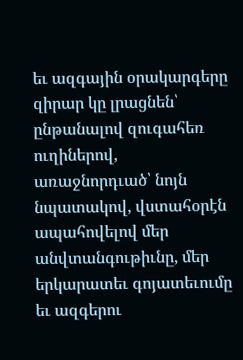եւ ազգային օրակարգերը զիրար կը լրացնեն՝ ընթանալով զուգահեռ ուղիներով, առաջնորդւած՝ նոյն նպատակով, վստահօրէն ապահովելով մեր անվտանգութիւնը, մեր երկարատեւ գոյատեւումը եւ ազգերու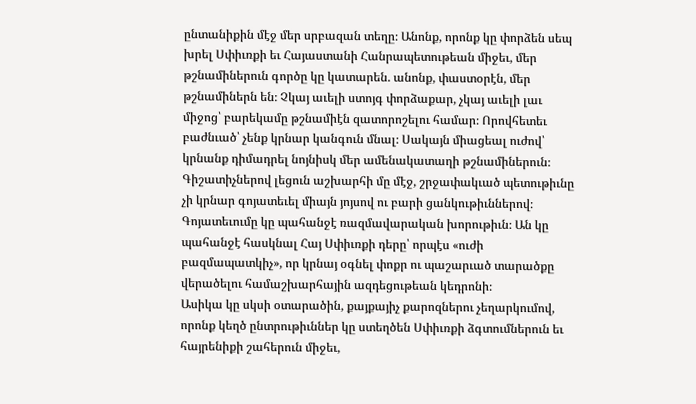ընտանիքին մէջ մեր սրբազան տեղը։ Անոնք, որոնք կը փորձեն սեպ խրել Սփիւռքի եւ Հայաստանի Հանրապետութեան միջեւ, մեր թշնամիներուն գործը կը կատարեն. անոնք, փաստօրէն, մեր թշնամիներն են։ Չկայ աւելի ստոյգ փորձաքար, չկայ աւելի լաւ միջոց՝ բարեկամը թշնամիէն զատորոշելու համար։ Որովհետեւ բաժնւած՝ չենք կրնար կանգուն մնալ։ Սակայն միացեալ ուժով՝ կրնանք դիմադրել նոյնիսկ մեր ամենակատաղի թշնամիներուն։
Գիշատիչներով լեցուն աշխարհի մը մէջ, շրջափակւած պետութիւնը չի կրնար գոյատեւել միայն յոյսով ու բարի ցանկութիւններով։ Գոյատեւումը կը պահանջէ ռազմավարական խորութիւն։ Ան կը պահանջէ հասկնալ Հայ Սփիւռքի դերը՝ որպէս «ուժի բազմապատկիչ», որ կրնայ օգնել փոքր ու պաշարւած տարածքը վերածելու համաշխարհային ազդեցութեան կեդրոնի։
Ասիկա կը սկսի օտարածին, քայքայիչ քարոզներու չեղարկումով, որոնք կեղծ ընտրութիւններ կը ստեղծեն Սփիւռքի ձգտումներուն եւ հայրենիքի շահերուն միջեւ,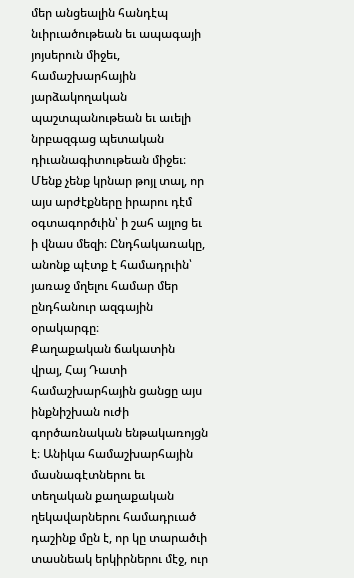մեր անցեալին հանդէպ նւիրւածութեան եւ ապագայի յոյսերուն միջեւ, համաշխարհային յարձակողական պաշտպանութեան եւ աւելի նրբազգաց պետական դիւանագիտութեան միջեւ։ Մենք չենք կրնար թոյլ տալ, որ այս արժէքները իրարու դէմ օգտագործւին՝ ի շահ այլոց եւ ի վնաս մեզի։ Ընդհակառակը, անոնք պէտք է համադրւին՝ յառաջ մղելու համար մեր ընդհանուր ազգային օրակարգը։
Քաղաքական ճակատին վրայ, Հայ Դատի համաշխարհային ցանցը այս ինքնիշխան ուժի գործառնական ենթակառոյցն է։ Անիկա համաշխարհային մասնագէտներու եւ տեղական քաղաքական ղեկավարներու համադրւած դաշինք մըն է, որ կը տարածւի տասնեակ երկիրներու մէջ, ուր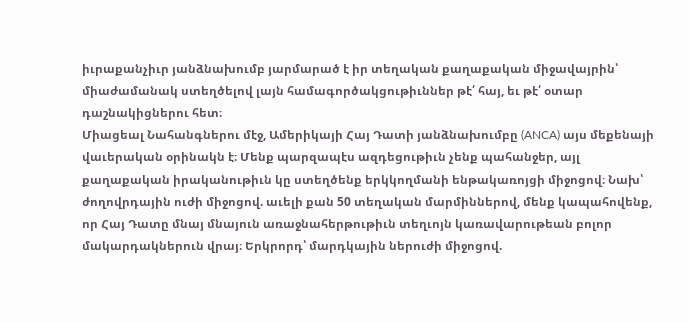իւրաքանչիւր յանձնախումբ յարմարած է իր տեղական քաղաքական միջավայրին՝ միաժամանակ ստեղծելով լայն համագործակցութիւններ թէ՛ հայ, եւ թէ՛ օտար դաշնակիցներու հետ։
Միացեալ Նահանգներու մէջ, Ամերիկայի Հայ Դատի յանձնախումբը (ANCA) այս մեքենայի վաւերական օրինակն է։ Մենք պարզապէս ազդեցութիւն չենք պահանջեր, այլ քաղաքական իրականութիւն կը ստեղծենք երկկողմանի ենթակառոյցի միջոցով։ Նախ՝ ժողովրդային ուժի միջոցով. աւելի քան 50 տեղական մարմիններով, մենք կապահովենք, որ Հայ Դատը մնայ մնայուն առաջնահերթութիւն տեղւոյն կառավարութեան բոլոր մակարդակներուն վրայ։ Երկրորդ՝ մարդկային ներուժի միջոցով.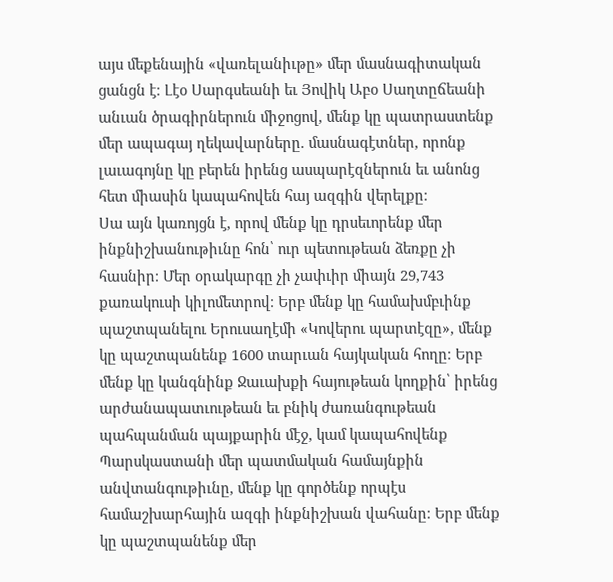այս մեքենային «վառելանիւթը» մեր մասնագիտական ցանցն է։ Լէօ Սարգսեանի եւ Յովիկ Աբօ Սաղտըճեանի անւան ծրագիրներուն միջոցով, մենք կը պատրաստենք մեր ապագայ ղեկավարները. մասնագէտներ, որոնք լաւագոյնը կը բերեն իրենց ասպարէզներուն եւ անոնց հետ միասին կապահովեն հայ ազգին վերելքը։
Սա այն կառոյցն է, որով մենք կը դրսեւորենք մեր ինքնիշխանութիւնը հոն՝ ուր պետութեան ձեռքը չի հասնիր։ Մեր օրակարգը չի չափւիր միայն 29,743 քառակուսի կիլոմետրով։ Երբ մենք կը համախմբւինք պաշտպանելու Երուսաղէմի «Կովերու պարտէզը», մենք կը պաշտպանենք 1600 տարւան հայկական հողը։ Երբ մենք կը կանգնինք Ջաւախքի հայութեան կողքին՝ իրենց արժանապատւութեան եւ բնիկ ժառանգութեան պահպանման պայքարին մէջ, կամ կապահովենք Պարսկաստանի մեր պատմական համայնքին անվտանգութիւնը, մենք կը գործենք որպէս համաշխարհային ազգի ինքնիշխան վահանը։ Երբ մենք կը պաշտպանենք մեր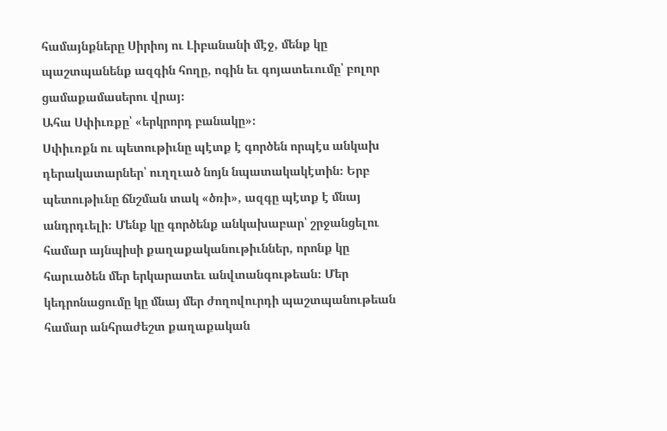համայնքները Սիրիոյ ու Լիբանանի մէջ, մենք կը պաշտպանենք ազգին հողը, ոգին եւ գոյատեւումը՝ բոլոր ցամաքամասերու վրայ։
Ահա Սփիւռքը՝ «երկրորդ բանակը»։
Սփիւռքն ու պետութիւնը պէտք է գործեն որպէս անկախ դերակատարներ՝ ուղղւած նոյն նպատակակէտին։ Երբ պետութիւնը ճնշման տակ «ծռի», ազգը պէտք է մնայ անդրդւելի։ Մենք կը գործենք անկախաբար՝ շրջանցելու համար այնպիսի քաղաքականութիւններ, որոնք կը հարւածեն մեր երկարատեւ անվտանգութեան։ Մեր կեդրոնացումը կը մնայ մեր ժողովուրդի պաշտպանութեան համար անհրաժեշտ քաղաքական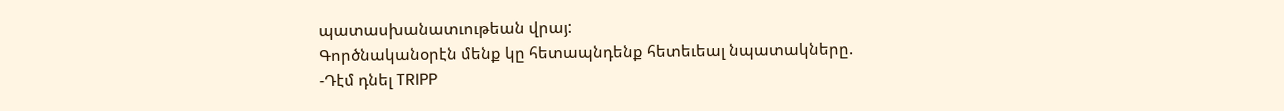պատասխանատւութեան վրայ:
Գործնականօրէն մենք կը հետապնդենք հետեւեալ նպատակները.
-Դէմ դնել TRIPP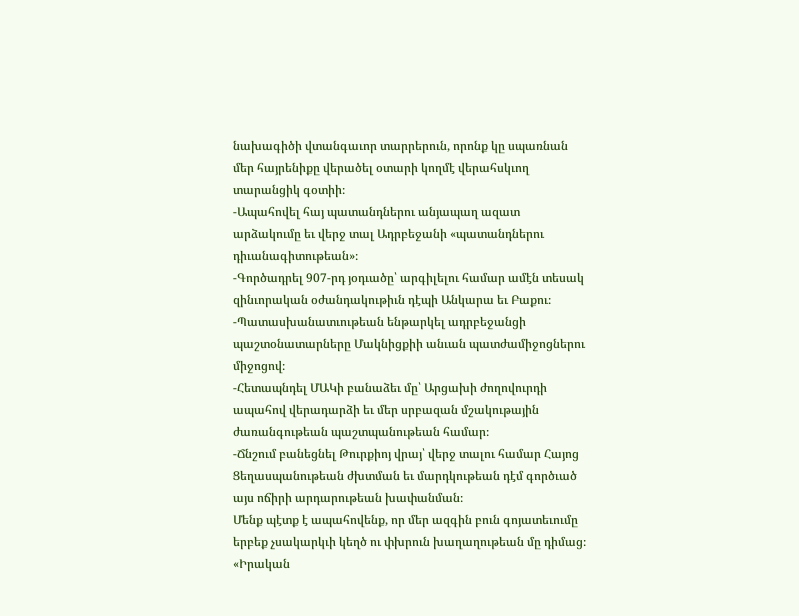նախագիծի վտանգաւոր տարրերուն, որոնք կը սպառնան մեր հայրենիքը վերածել օտարի կողմէ վերահսկւող տարանցիկ գօտիի։
-Ապահովել հայ պատանդներու անյապաղ ազատ արձակումը եւ վերջ տալ Ադրբեջանի «պատանդներու դիւանագիտութեան»։
-Գործադրել 907-րդ յօդւածը՝ արգիլելու համար ամէն տեսակ զինւորական օժանդակութիւն դէպի Անկարա եւ Բաքու։
-Պատասխանատւութեան ենթարկել ադրբեջանցի պաշտօնատարները Մակնիցքիի անւան պատժամիջոցներու միջոցով։
-Հետապնդել ՄԱԿի բանաձեւ մը՝ Արցախի ժողովուրդի ապահով վերադարձի եւ մեր սրբազան մշակութային ժառանգութեան պաշտպանութեան համար։
-Ճնշում բանեցնել Թուրքիոյ վրայ՝ վերջ տալու համար Հայոց Ցեղասպանութեան ժխտման եւ մարդկութեան դէմ գործւած այս ոճիրի արդարութեան խափանման։
Մենք պէտք է ապահովենք, որ մեր ազգին բուն գոյատեւումը երբեք չսակարկւի կեղծ ու փխրուն խաղաղութեան մը դիմաց։
«Իրական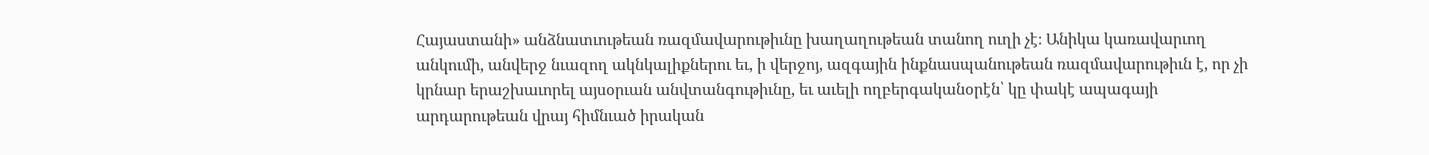Հայաստանի» անձնատւութեան ռազմավարութիւնը խաղաղութեան տանող ուղի չէ։ Անիկա կառավարւող անկումի, անվերջ նւազող ակնկալիքներու եւ, ի վերջոյ, ազգային ինքնասպանութեան ռազմավարութիւն է, որ չի կրնար երաշխաւորել այսօրւան անվտանգութիւնը, եւ աւելի ողբերգականօրէն՝ կը փակէ ապագայի արդարութեան վրայ հիմնւած իրական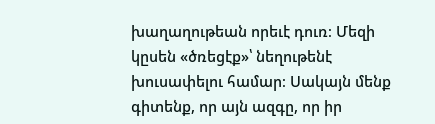խաղաղութեան որեւէ դուռ։ Մեզի կըսեն «ծռեցէք»՝ նեղութենէ խուսափելու համար։ Սակայն մենք գիտենք, որ այն ազգը, որ իր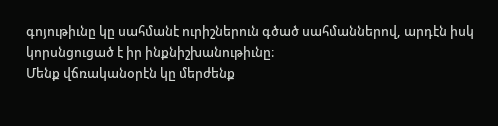գոյութիւնը կը սահմանէ ուրիշներուն գծած սահմաններով, արդէն իսկ կորսնցուցած է իր ինքնիշխանութիւնը։
Մենք վճռականօրէն կը մերժենք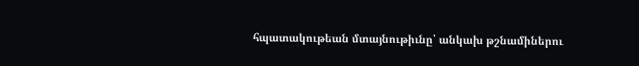հպատակութեան մտայնութիւնը՝ անկախ թշնամիներու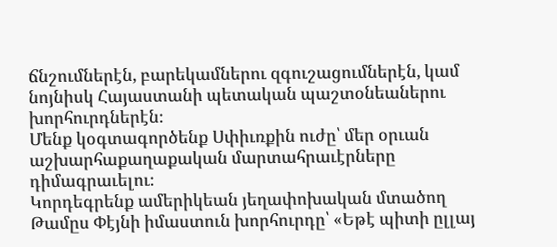ճնշումներէն, բարեկամներու զգուշացումներէն, կամ նոյնիսկ Հայաստանի պետական պաշտօնեաներու խորհուրդներէն։
Մենք կօգտագործենք Սփիւռքին ուժը՝ մեր օրւան աշխարհաքաղաքական մարտահրաւէրները դիմագրաւելու։
Կորդեգրենք ամերիկեան յեղափոխական մտածող Թամըս Փէյնի իմաստուն խորհուրդը՝ «Եթէ պիտի ըլլայ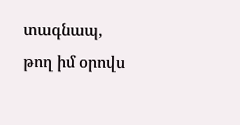տագնապ, թող իմ օրովս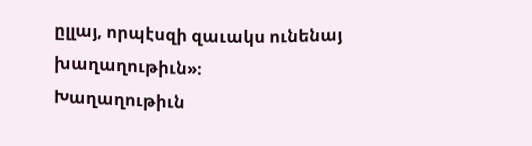ըլլայ, որպէսզի զաւակս ունենայ խաղաղութիւն»։
Խաղաղութիւն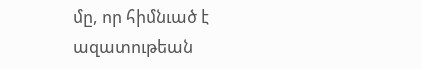մը, որ հիմնւած է ազատութեան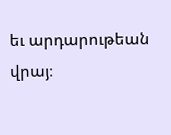եւ արդարութեան վրայ։